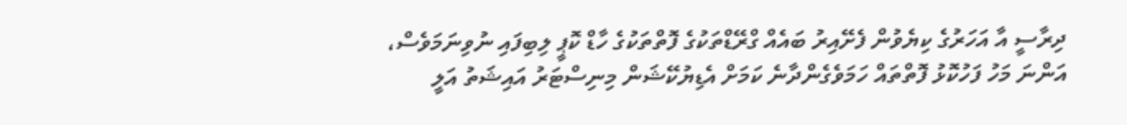ދިރާސީ އާ އަހަރުގެ ކިޔެވުން ފެށޭއިރު ބައެއް ގްރޭޑްތަކުގެ ފޮތްތަކުގެ ހާޑް ކޮޕީ ލިބިފައި ނުވިނަމަވެސް، އަންނަ މަހު ފަހުކޮޅު ފޮތްތައް ހަމަވެގެންދާނެ ކަމަށް އެޑިޔުކޭޝަން މިނިސްޓަރު އައިޝަތު އަލީ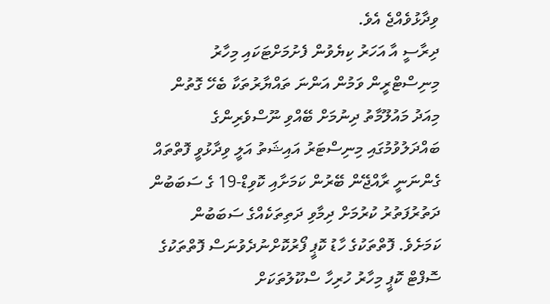ވިދާޅުވެއްޖެ އެވެ.
ދިރާސީ އާ އަހަރު ކިޔެވުން ފެށުމަށްޓަކައި މިހާރު މިނިސްޓްރީން ވަމުން އަންނަ ތައްޔާރުތަކާ ބެހޭ ގޮތުން މިއަދު މައުލޫމާތު ދިނުމަށް ބޭއްވި ނޫސްވެރިންގެ ބައްދަލުވުމުގައި މިނިސްޓަރު އައިޝަތު އަލީ ވިދާޅުވީ ފޮތްތައް ގެންނަނީ ރާއްޖޭން ބޭރުން ކަމަށާއި ކޮވިޑް-19 ގެ ސަބަބުން ދަތުރުފަތުރު ކުރުމަށް ދިމާވި ދަތިތަކެއްގެ ސަބަބުން ކަމަށެވެ. ފޮތްތަކުގެ ހާޑު ކޮޕީ ފޯރުކޮށްނުދެވުނަސް ފޮތްތަކުގެ ސޮފްޓް ކޮޕީ މިހާރު ހުރިހާ ސްކޫލުތަކަށް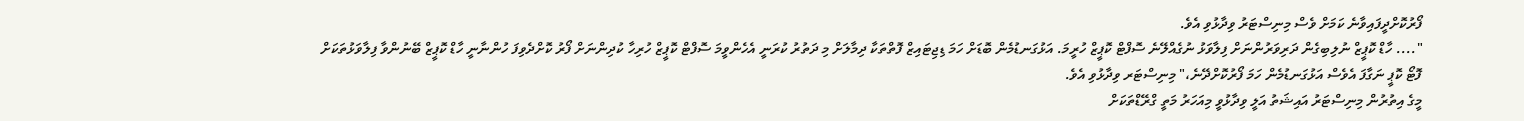ފޯރުކޮށްދީފައިވާނެ ކަމަށް ވެސް މިނިސްޓަރު ވިދާޅުވި އެވެ.
".... ހާޑް ކޮޕީޒް ނުލިބިގެން ދަރިވަރުންނަށް ފިލާވަޅު ނުގެއްލޭނެ ސޮފްޓް ކޮޕީޒް ހުރީމަ. އަޅުގަނޑުމެން ބޮޑަށް ހަމަ ޑިޖިޓައިޒް ފޮތްތަކާ ދިމާލަށް މި ދަތުރު ކުރަނީ އެހެންވީމަ ސޮފްޓް ކޮޕީޒް ހުރިހާ ކުދިންނަށް ފޯރު ކޮށްދެވިފަ ހުންނާނީ ހާޑް ކޮޕީޒް ބޭނުންވާ ފިލާވަޅުތަކަށް ފޮޓޯ ކޮޕީ ނަގާފަ އެވެސް އަޅުގަނޑުމެން ހަމަ ފޯރުކޮށްދޭނެ،" މިނިސްޓަރ ވިދާޅުވި އެވެ.
މީގެ އިތުރުން މިނިސްޓަރު އައިޝަތު އަލީ ވިދާޅުވީ މިއަހަރު މަތީ ގްރޭޑްތަކަށް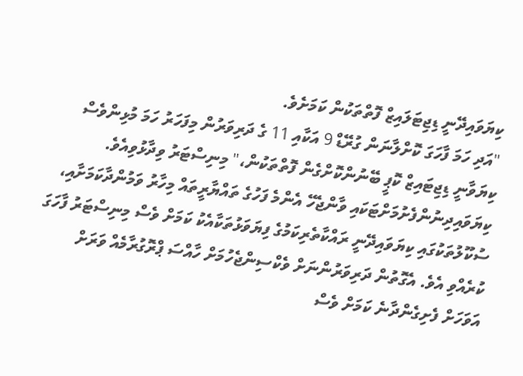ކިޔަވައިދޭނީ ޑިޖިޓަލައިޒް ފޮތްތަކުން ކަމަށެވެ.
"އަދި ހަމަ ފާހަގަ ކޮށްލާނަން ގުރޭޑް 9 އަކާއި 11 ގެ ދަރިވަރުން މިފަހަރު ހަމަ މުޅިންވެސް ކިޔަވާނީ ޑިޖިޓައިޒް ކޮޕީ ބޭނުންކޮށްގެން ފޮތްތަކުން،" މިނިސްޓަރު ވިދާޅުވިއެވެ.
ކިޔަވައިދިނުންފެށުމަށްޓަކައި ވާންޖެހޭ އެންމެ ފަހުގެ ތައްޔާރީތައް މިހާރު ވަމުންދާކަމަށާއި، ސުކޫލުތަކުގައި ކިޔަވައިދޭނީ ރައްކާތެރިކަމުގެ ފިޔަވަޅުތަކާއެކު ކަމަށް ވެސް މިނިސްޓަރު ފާހަގަ ކުރެއްވި އެވެ. އެގޮތުން ދަރިވަރުންނަށް ވެކްސިންޖެހުމަށް ހާއްސަ ޕްރޮގުރާމެއް ވަރަށް އަވަހަށް ފެށިގެންދާނެ ކަމަށް ވެސް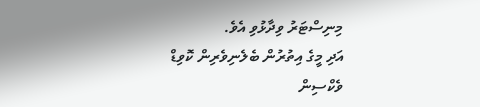މިނިސްޓަރު ވިދާޅުވި އެވެ.
އަދި މީގެ އިތުރުން ބެލެނިވެރިން ކޮވިޑް ވެކްސިން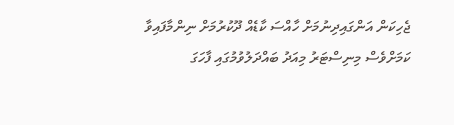ޖެހިކަން އަންގައިދިނުމަށް ހާއްސަ ކާޑެއް ދޫކުރުމަށް ނިންމާފައިވާ ކަމަށްވެސް މިނިސްޓަރު މިއަދު ބައްދަލުވުމުގައި ފާހަގަ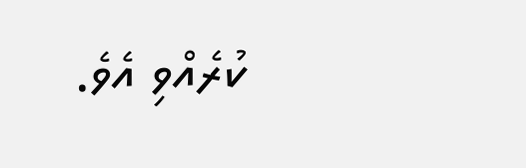ކުރެއްވި އެވެ.